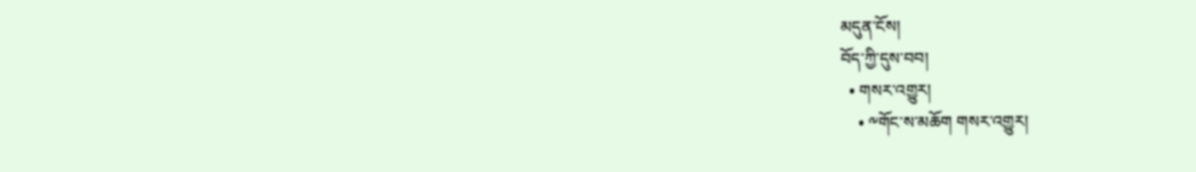མདུན་ངོས།
བོད་ཀྱི་དུས་བབ།
  • གསར་འགྱུར།
    • ༸གོང་ས་མཆོག གསར་འགྱུར།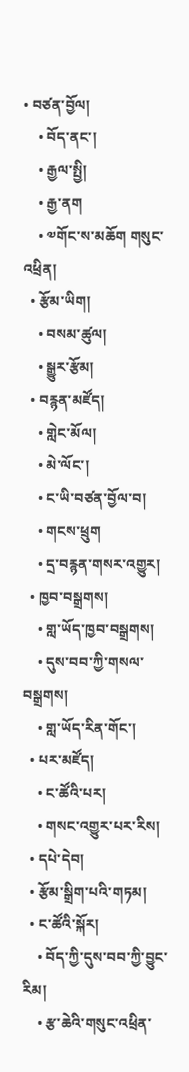• བཙན་བྱོལ།
    • བོད་ནང་།
    • རྒྱལ་སྤྱི།
    • རྒྱ་ནག
    • ༧གོང་ས་མཆོག གསུང་འཕྲིན།
  • རྩོམ་ཡིག།
    • བསམ་ཚུལ།
    • སྒྱུར་རྩོམ།
  • བརྙན་མཛོད།
    • གླེང་མོལ།
    • མེ་ལོང་།
    • ང་ཡི་བཙན་བྱོལ་བ།
    • གངས་ཕྲུག
    • དྲ་བརྙན་གསར་འགྱུར།
  • ཁྱབ་བསྒྲགས།
    • གླ་ཡོད་ཁྱབ་བསྒྲགས།
    • དུས་བབ་ཀྱི་གསལ་བསྒྲགས།
    • གླ་ཡོད་རིན་གོང་།
  • པར་མཛོད།
    • ང་ཚོའི་པར།
    • གསང་འགྱུར་པར་རིས།
  • དཔེ་དེབ།
  • རྩོམ་སྒྲིག་པའི་གཏམ།
  • ང་ཚོའི་སྐོར།
    • བོད་ཀྱི་དུས་བབ་ཀྱི་བྱུང་རིམ།
    • རྩ་ཆེའི་གསུང་འཕྲིན་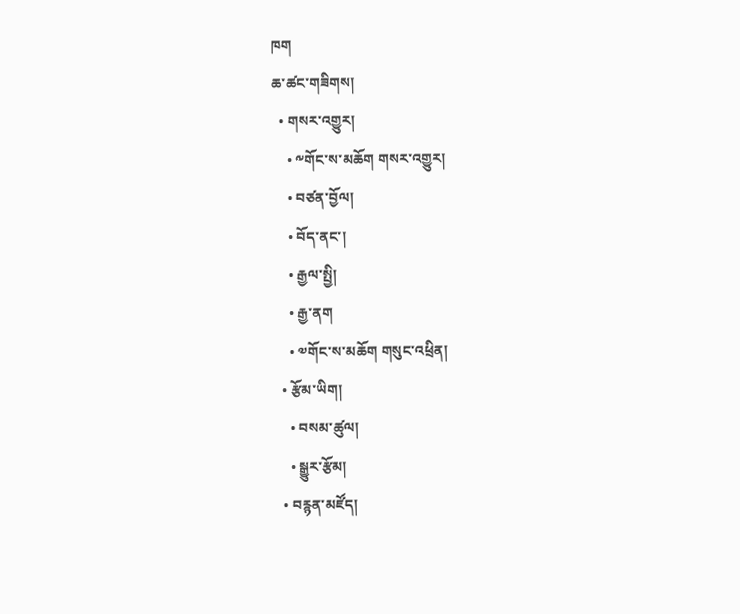ཁག
ཆ་ཚང་གཟིགས།
  • གསར་འགྱུར།
    • ༸གོང་ས་མཆོག གསར་འགྱུར།
    • བཙན་བྱོལ།
    • བོད་ནང་།
    • རྒྱལ་སྤྱི།
    • རྒྱ་ནག
    • ༧གོང་ས་མཆོག གསུང་འཕྲིན།
  • རྩོམ་ཡིག།
    • བསམ་ཚུལ།
    • སྒྱུར་རྩོམ།
  • བརྙན་མཛོད།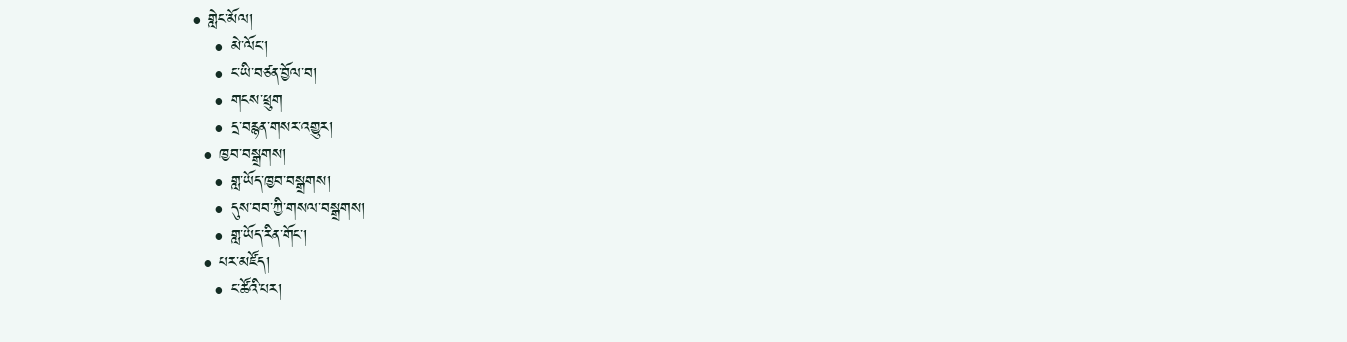• གླེང་མོལ།
    • མེ་ལོང་།
    • ང་ཡི་བཙན་བྱོལ་བ།
    • གངས་ཕྲུག
    • དྲ་བརྙན་གསར་འགྱུར།
  • ཁྱབ་བསྒྲགས།
    • གླ་ཡོད་ཁྱབ་བསྒྲགས།
    • དུས་བབ་ཀྱི་གསལ་བསྒྲགས།
    • གླ་ཡོད་རིན་གོང་།
  • པར་མཛོད།
    • ང་ཚོའི་པར།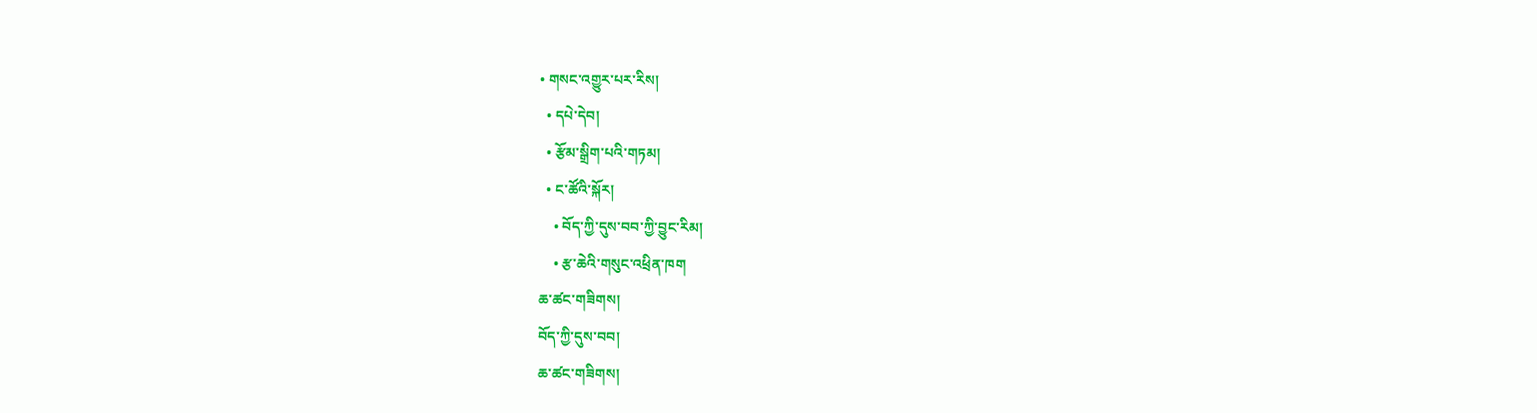• གསང་འགྱུར་པར་རིས།
  • དཔེ་དེབ།
  • རྩོམ་སྒྲིག་པའི་གཏམ།
  • ང་ཚོའི་སྐོར།
    • བོད་ཀྱི་དུས་བབ་ཀྱི་བྱུང་རིམ།
    • རྩ་ཆེའི་གསུང་འཕྲིན་ཁག
ཆ་ཚང་གཟིགས།
བོད་ཀྱི་དུས་བབ།
ཆ་ཚང་གཟིགས།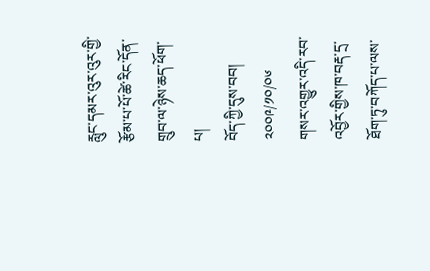རླུང་དམར་འུར་འུར་གྱི་རྩོམ་པ་པོ་ཚེ་རིང་དོན་གྲུབ་ལ་ཉེས་ཆད་ཕོག་པ།
བོད་ཀྱི་དུས་བབ།
༢༠༠༩/༡༠/༠༦
གསར་འགྱུར་འདི་རབ་འབྱོར་གྱིས་ཁ་བརྡ་དྲ་ཐོག་ཏུ་བཀོད་པ་ལས་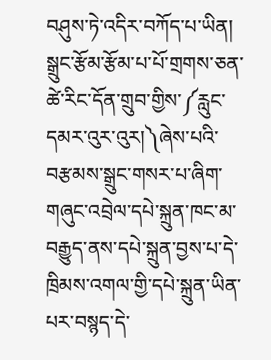བཤུས་ཏེ་འདིར་བཀོད་པ་ཡིན།
སྒྲུང་རྩོམ་རྩོམ་པ་པོ་གྲགས་ཅན་ཚེ་རིང་དོན་གྲུབ་གྱིས་༼རླུང་དམར་འུར་འུར།༽ཞེས་པའི་བརྩམས་སྒྲུང་གསར་པ་ཞིག་གཞུང་འབྲེལ་དཔེ་སྐྲུན་ཁང་མ་བརྒྱུད་ནས་དཔེ་སྐྲུན་བྱས་པ་དེ་ཁྲིམས་འགལ་གྱི་དཔེ་སྐྲུན་ཡིན་པར་བསྙད་དེ་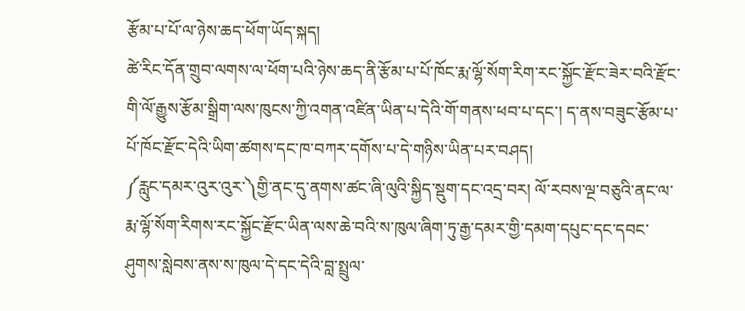རྩོམ་པ་པོ་ལ་ཉེས་ཆད་ཕོག་ཡོད་སྐད།
ཚེ་རིང་དོན་གྲུབ་ལགས་ལ་ཕོག་པའི་ཉེས་ཆད་ནི་རྩོམ་པ་པོ་ཁོང་རྨ་ལྷོ་སོག་རིག་རང་སྐྱོང་རྫོང་ཟེར་བའི་རྫོང་གི་ལོ་རྒྱུས་རྩོམ་སྒྲིག་ལས་ཁུངས་ཀྱི་འགན་འཛིན་ཡིན་པ་དེའི་གོ་གནས་ཕབ་པ་དང་། ད་ནས་བཟུང་རྩོམ་པ་པོ་ཁོང་རྫོང་དེའི་ཡིག་ཚགས་དང་ཁ་བཀར་དགོས་པ་དེ་གཉིས་ཡིན་པར་བཤད།
༼རླུང་དམར་འུར་འུར་༽གྱི་ནང་དུ་ནགས་ཚང་ཞི་ལུའི་སྐྱིད་སྡུག་དང་འདྲ་བར། ལོ་རབས་ལྔ་བཅུའི་ནང་ལ་རྨ་ལྷོ་སོག་རིགས་རང་སྐྱོང་རྫོང་ཡིན་ལས་ཆེ་བའི་ས་ཁུལ་ཞིག་ཏུ་རྒྱ་དམར་གྱི་དམག་དཔུང་དང་དབང་ཤུགས་སླེབས་ནས་ས་ཁུལ་དེ་དང་དེའི་བླ་སྤྲུལ་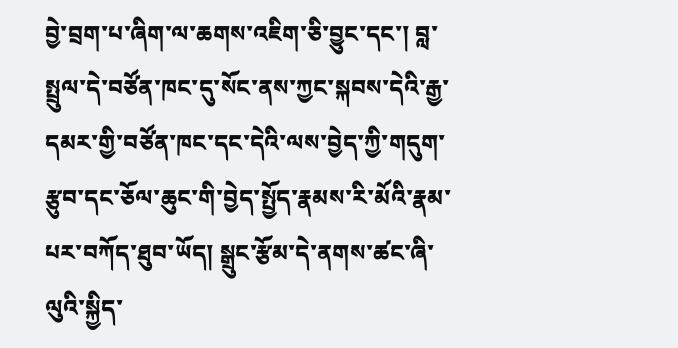བྱེ་བྲག་པ་ཞིག་ལ་ཆགས་འཇིག་ཅི་བྱུང་དང་། བླ་སྤྲུལ་དེ་བཙོན་ཁང་དུ་སོང་ནས་ཀྱང་སྐབས་དེའི་རྒྱ་དམར་གྱི་བཙོན་ཁང་དང་དེའི་ལས་བྱེད་ཀྱི་གདུག་རྩུབ་དང་ཅོལ་ཆུང་གི་བྱེད་སྤྱོད་རྣམས་རི་མོའི་རྣམ་པར་བཀོད་ཐུབ་ཡོད། སྒྲུང་རྩོམ་དེ་ནགས་ཚང་ཞི་ལུའི་སྐྱིད་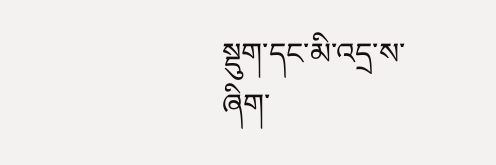སྡུག་དང་མི་འདྲ་ས་ཞིག་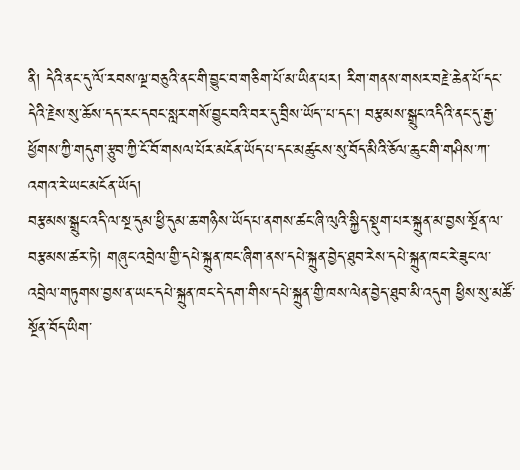ནི། དེའི་ནང་དུ་ལོ་རབས་ལྔ་བཅུའི་ནང་གི་བྱུང་བ་གཅིག་པོ་མ་ཡིན་པར། རིག་གནས་གསར་བརྗེ་ཆེན་པོ་དང་དེའི་རྗེས་སུ་ཆོས་དད་རང་དབང་སླར་གསོ་བྱུང་བའི་བར་དུ་བྲིས་ཡོད་་པ་དང་། བརྩམས་སྒྲུང་འདིའི་ནང་དུ་རྒྱ་ཕྱོགས་ཀྱི་གདུག་རྩུབ་ཀྱི་ངོ་བོ་གསལ་པོར་མངོན་ཡོད་པ་དང་མཚུངས་སུ་བོད་མིའི་ཅོལ་ཆུང་གི་གཤིས་ཀ་འགའ་རེ་ཡང་མངོན་ཡོད།
བརྩམས་སྒྲུང་འདི་ལ་སྔ་དུམ་ཕྱི་དུམ་ཆ་གཉིས་ཡོད་པ་ནགས་ཚང་ཞི་ལུའི་སྐྱིད་སྡུག་པར་སྐྲུན་མ་བྱས་སྔོན་ལ་བརྩམས་ཚར་ཏེ། གཞུང་འབྲེལ་གྱི་དཔེ་སྐྲུན་ཁང་ཞིག་ནས་དཔེ་སྐྲུན་བྱེད་ཐུབ་རེས་དཔེ་སྐྲུན་ཁང་རེ་ཟུང་ལ་འབྲེལ་གཏུགས་བྱས་ན་ཡང་དཔེ་སྐྲུན་ཁང་དེ་དག་གིས་དཔེ་སྐྲུན་གྱི་ཁས་ལེན་བྱེད་ཐུབ་མི་འདུག ཕྱིས་སུ་མཚོ་སྔོན་བོད་ཡིག་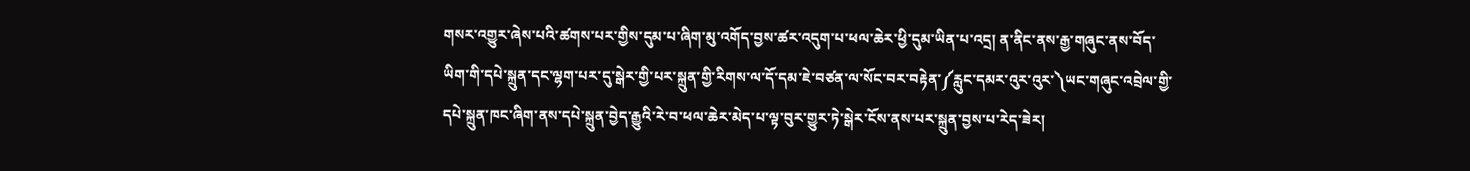གསར་འགྱུར་ཞེས་པའི་ཚགས་པར་གྱིས་དུམ་པ་ཞིག་མུ་འགོད་བྱས་ཚར་འདུག་པ་ཕལ་ཆེར་ཕྱི་དུམ་ཡིན་པ་འདྲ། ན་ནིང་ནས་རྒྱ་གཞུང་ནས་བོད་ཡིག་གི་དཔེ་སྐྲུན་དང་ལྷག་པར་དུ་སྒེར་གྱི་པར་སྐྲུན་གྱི་རིགས་ལ་དོ་དམ་ཇེ་བཙན་ལ་སོང་བར་བརྟེན་༼རླུང་དམར་འུར་འུར་༽ཡང་གཞུང་འབྲེལ་གྱི་དཔེ་སྐྲུན་ཁང་ཞིག་ནས་དཔེ་སྐྲུན་བྱེད་རྒྱུའི་རེ་བ་ཕལ་ཆེར་མེད་པ་ལྟ་བུར་གྱུར་ཏེ་སྒེར་ངོས་ནས་པར་སྐྲུན་བྱས་པ་རེད་ཟེར།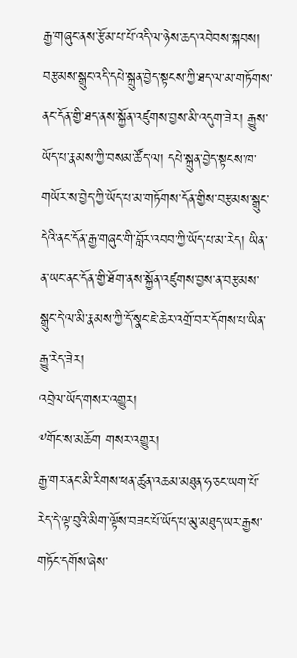རྒྱ་གཞུང་ནས་རྩོམ་པ་པོ་འདི་ལ་ཉེས་ཆད་འབེབས་སྐབས། བརྩམས་སྒྲུང་འདི་དཔེ་སྐྲུན་བྱེད་སྟངས་ཀྱི་ཐད་ལ་མ་གཏོགས་ནང་དོན་གྱི་ཐད་ནས་སྐྱོན་འཛུགས་བྱས་མི་འདུག་ཟེར། རྒྱུས་ཡོད་པ་རྣམས་ཀྱི་བསམ་ཚོད་ལ། དཔེ་སྐྲུན་བྱེད་སྟངས་ཁ་གཡོར་ས་བྱེད་ཀྱི་ཡོད་པ་མ་གཏོགས་དོན་གྱིས་བརྩམས་སྒྲུང་དེའི་ནང་དོན་རྒྱ་གཞུང་གི་བློར་འབབ་ཀྱི་ཡོད་པ་མ་རེད། ཡིན་ན་ཡང་ནང་དོན་གྱི་ཐོག་ནས་སྐྱོན་འཛུགས་བྱས་ན་བརྩམས་སྒྲུང་དེ་ལ་མི་རྣམས་ཀྱི་དོ་སྣང་ཇེ་ཆེར་འགྲོ་བར་དོགས་པ་ཡིན་རྒྱུ་རེད་ཟེར།
འབྲེལ་ཡོད་གསར་འགྱུར།
༸གོང་ས་མཆོག གསར་འགྱུར།
རྒྱ་གར་ནང་མི་རིགས་ཕན་ཚུན་འཆམ་མཐུན་ཧ་ཅང་ཡག་པོ་རེད་དེ་ལྟ་བུའི་མིག་ལྟོས་བཟང་པོ་ཡོད་པ་མུ་མཐུད་ཡར་རྒྱས་གཏོང་དགོས་ཞེས་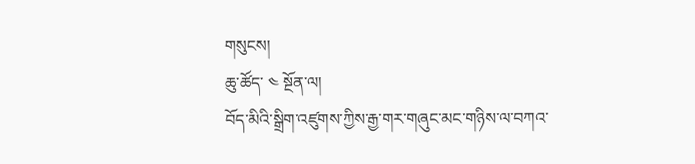གསུངས།
ཆུ་ཚོད་ ༤ སྔོན་ལ།
བོད་མིའི་སྒྲིག་འཛུགས་ཀྱིས་རྒྱ་གར་གཞུང་མང་གཉིས་ལ་བཀའ་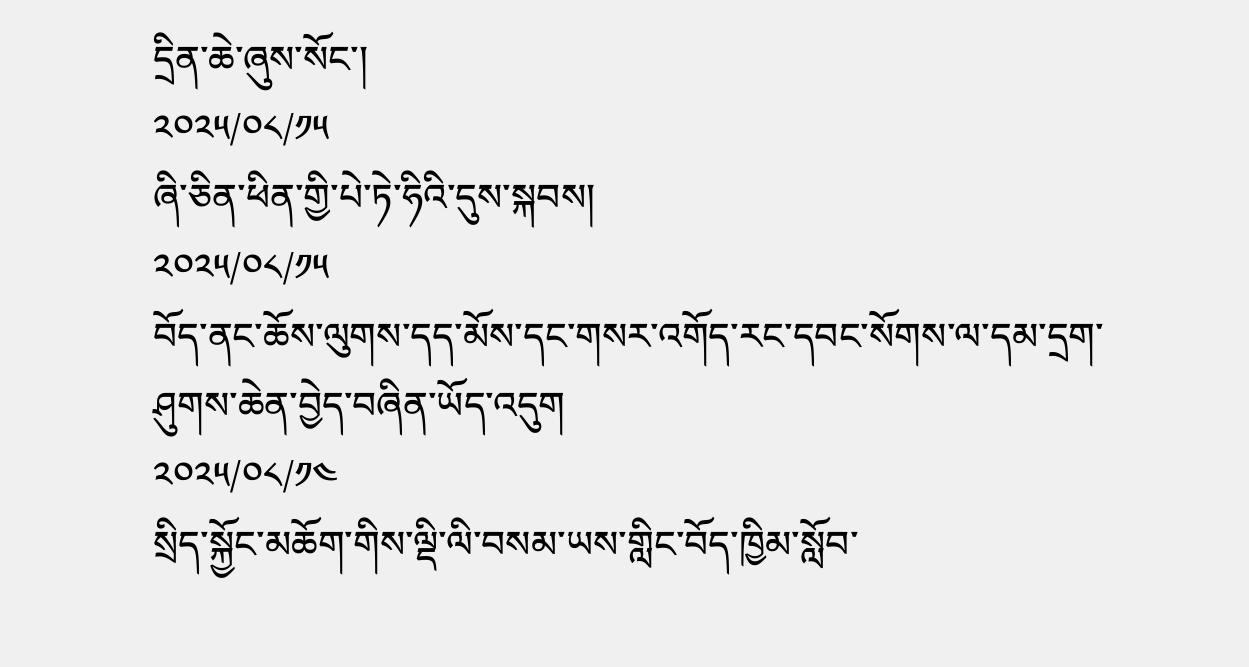དྲིན་ཆེ་ཞུས་སོང་།
༢༠༢༥/༠༨/༡༥
ཞི་ཅིན་ཕིན་གྱི་པེ་ཏེ་ཧིའི་དུས་སྐབས།
༢༠༢༥/༠༨/༡༥
བོད་ནང་ཆོས་ལུགས་དད་མོས་དང་གསར་འགོད་རང་དབང་སོགས་ལ་དམ་དྲག་ཤུགས་ཆེན་བྱེད་བཞིན་ཡོད་འདུག
༢༠༢༥/༠༨/༡༤
སྲིད་སྐྱོང་མཆོག་གིས་ལྡི་ལི་བསམ་ཡས་གླིང་བོད་ཁྱིམ་སློབ་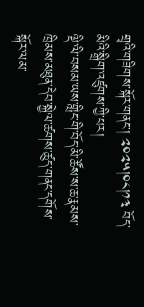གྲྭའི་གཟིགས་སྐོར་གནང་། ༢༠༢༥།༠༨།༡༣ བོད་མིའི་སྒྲིག་འཛུགས་ཀྱི་པར།
ལྡི་ལི་བསམ་ཡས་གླིང་གི་བོད་མི་ཚོས་ས་ཆ་རྣམས་ཁྲིམས་མཐུན་དེབ་སྐྱེལ་ཚགས་ཚུད་གནང་དགོས་སྐོར་ལམ་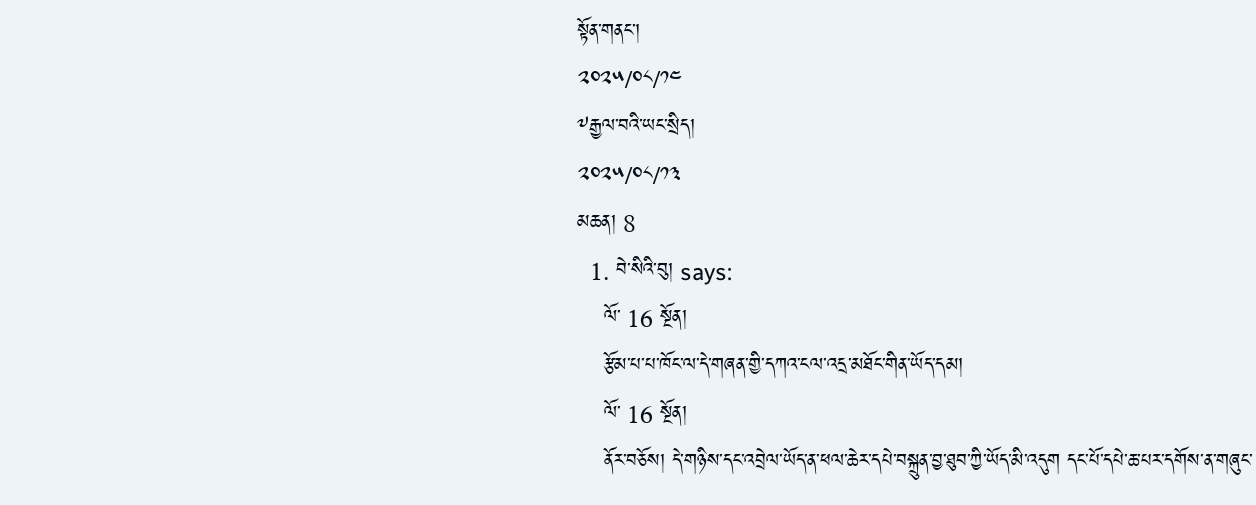སྟོན་གནང་།
༢༠༢༥/༠༨/༡༤
༸རྒྱལ་བའི་ཡང་སྲིད།
༢༠༢༥/༠༨/༡༣
མཆན། 8
  1. བེ་སིའི་བུ། says:
    ལོ་ 16 སྔོན།
    རྩོམ་པ་པ་ཁོང་ལ་དེ་གཞན་གྱི་དཀའ་ངལ་འདྲ་མཐོང་གིན་ཡོད་དམ།
    ལོ་ 16 སྔོན།
    ནོར་བཅོས། དེ་གཉིས་དང་འབྲེལ་ཡོད་ན་ཕལ་ཆེར་དཔེ་བསྐྲུན་བྱ་ཐུབ་ཀྱི་ཡོད་མི་འདུག དང་པོ་དཔེ་ཆ་པར་དགོས་ན་གཞུང་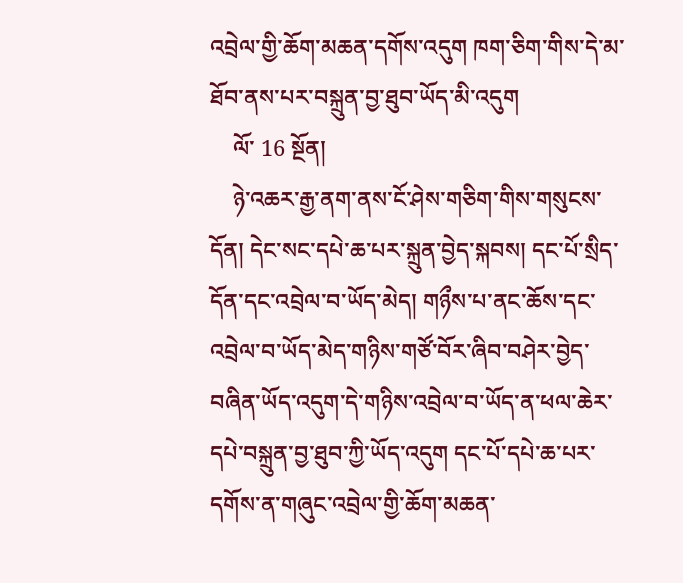འབྲེལ་གྱི་ཆོག་མཆན་དགོས་འདུག ཁག་ཅིག་གིས་དེ་མ་ཐོབ་ནས་པར་བསྐྲུན་བྱ་ཐུབ་ཡོད་མི་འདུག
    ལོ་ 16 སྔོན།
    ཉེ་འཆར་རྒྱ་ནག་ནས་ངོ་ཤེས་གཅིག་གིས་གསུངས་དོན། དེང་སང་དཔེ་ཆ་པར་སྐྲུན་བྱེད་སྐབས། དང་པོ་སྲིད་དོན་དང་འབྲེལ་བ་ཡོད་མེད། གཉྀས་པ་ནང་ཆོས་དང་འབྲེལ་བ་ཡོད་མེད་གཉིས་གཙོ་བོར་ཞིབ་བཤེར་བྱེད་བཞིན་ཡོད་འདུག་དེ་གཉིས་འབྲེལ་བ་ཡོད་ན་ཕལ་ཆེར་དཔེ་བསྐྲུན་བྱ་ཐུབ་ཀྱི་ཡོད་འདུག དང་པོ་དཔེ་ཆ་པར་དགོས་ན་གཞུང་འབྲེལ་གྱི་ཆོག་མཆན་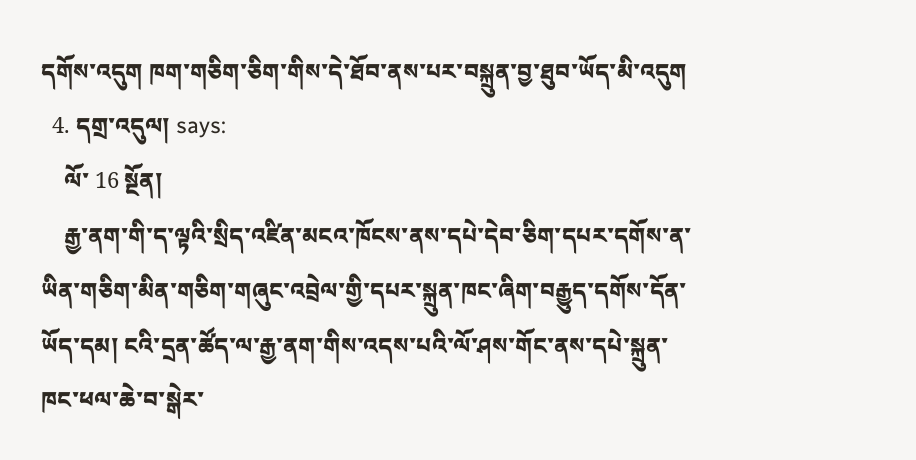དགོས་འདུག ཁག་གཅིག་ཅིག་གིས་དེ་ཐོབ་ནས་པར་བསྐྲུན་བྱ་ཐུབ་ཡོད་མི་འདུག
  4. དགྲ་འདུལ། says:
    ལོ་ 16 སྔོན།
    རྒྱ་ནག་གི་ད་ལྟའི་སྲིད་འཛིན་མངའ་ཁོངས་ནས་དཔེ་དེབ་ཅིག་དཔར་དགོས་ན་ཡིན་གཅིག་མིན་གཅིག་གཞུང་འབྲེལ་གྱི་དཔར་སྐྲུན་ཁང་ཞིག་བརྒྱུད་དགོས་དོན་ཡོད་དམ། ངའི་དྲན་ཚོད་ལ་རྒྱ་ནག་གིས་འདས་པའི་ལོ་ཤས་གོང་ནས་དཔེ་སྐྲུན་ཁང་ཕལ་ཆེ་བ་སྒེར་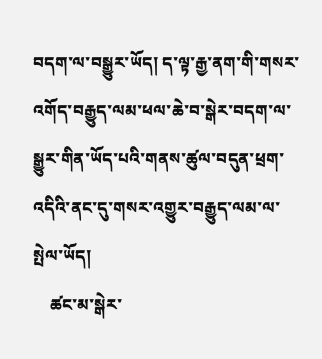བདག་ལ་བསྒྱུར་ཡོད། ད་ལྟ་རྒྱ་ནག་གི་གསར་འགོད་བརྒྱུད་ལམ་ཕལ་ཆེ་བ་སྒེར་བདག་ལ་སྒྱུར་གིན་ཡོད་པའི་གནས་ཚུལ་བདུན་ཕྲག་འདིའི་ནང་དུ་གསར་འགྱུར་བརྒྱུད་ལམ་ལ་སྤེལ་ཡོད།
    ཚང་མ་སྒེར་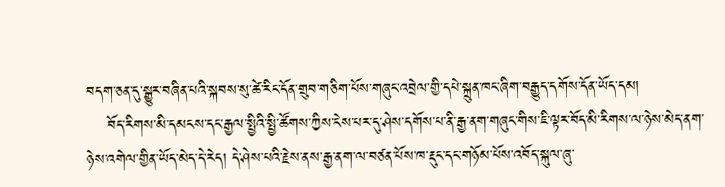བདག་ཅན་དུ་སྒྱུར་བཞིན་པའི་སྐབས་སུ་ཚེ་རིང་དོན་གྲུབ་གཅིག་པོས་གཞུང་འབྲེལ་གྱི་དཔེ་སྐྲུན་ཁང་ཞིག་བརྒྱུད་དགོས་དོན་ཡོད་དམ།
    བོད་རིགས་མི་དམངས་དང་རྒྱལ་སྤྱིའི་སྤྱི་ཚོགས་ཀྱིས་ངེས་པར་དུ་ཤེས་དགོས་པ་ནི་རྒྱ་ནག་གཞུང་གིས་ཇི་ལྟར་བོད་མི་རིགས་ལ་ཉེས་མེད་ནག་ཉེས་འགེལ་གྱིན་ཡོད་མེད་དེ་རེད། དེ་ཤེས་པའི་རྗེས་ནས་རྒྱ་ནག་ལ་བཙན་པོས་ཁ་རྡུང་དང་གཉོམ་པོས་འབོད་སྐུལ་ཞུ་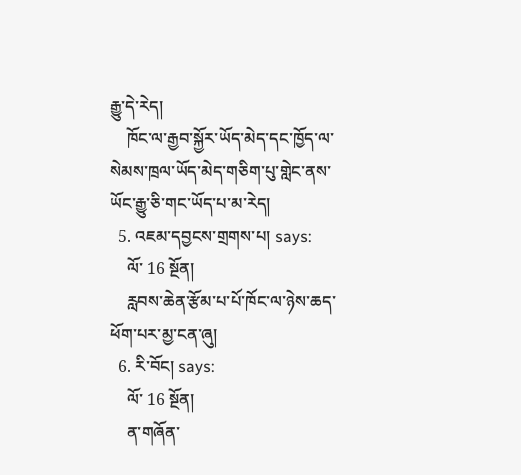རྒྱུ་དེ་རེད།
    ཁོང་ལ་རྒྱབ་སྐྱོར་ཡོད་མེད་དང་ཁྱོད་ལ་སེམས་ཁྲལ་ཡོད་མེད་གཅིག་པུ་གླེང་ནས་ཡོང་རྒྱུ་ཅི་གང་ཡོད་པ་མ་རེད།
  5. འཇམ་དབྱངས་གྲགས་པ། says:
    ལོ་ 16 སྔོན།
    རླབས་ཆེན་རྩོམ་པ་པོ་ཁོང་ལ་ཉེས་ཆད་ཕོག་པར་མྱ་ངན་ཞུ།
  6. རི་བོང། says:
    ལོ་ 16 སྔོན།
    ན་གཞོན་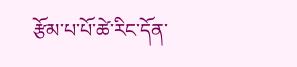རྩོམ་པ་པོ་ཚེ་རིང་དོན་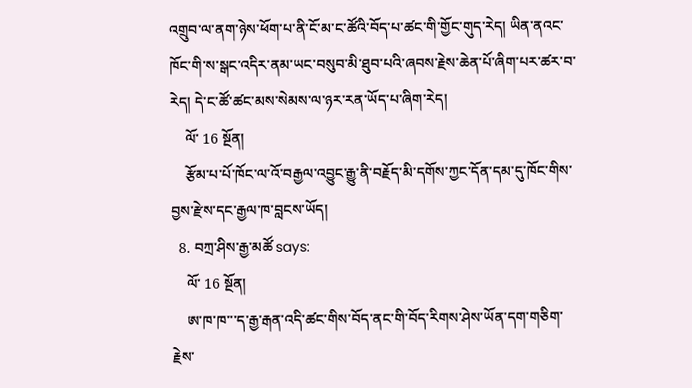འགྲུབ་ལ་ནག་ཉེས་ཕོག་པ་ནི་ངོ་མ་ང་ཚོའི་བོད་པ་ཚང་གི་གྱོང་གུད་རེད། ཡིན་ནའང་ཁོང་གི་ས་སྒང་འདིར་ནམ་ཡང་བསུབ་མི་ཐུབ་པའི་ཞབས་རྗེས་ཆེན་པོ་ཞིག་པར་ཚར་བ་རེད། དེ་ང་ཚོ་ཚང་མས་སེམས་ལ་ཉར་རན་ཡོད་པ་ཞིག་རེད།
    ལོ་ 16 སྔོན།
    རྩོམ་པ་པོ་ཁོང་ལ་འོ་བརྒྱལ་འབྱུང་རྒྱུ་ནི་བརྗོད་མི་དགོས་ཀྱང་དོན་དམ་དུ་ཁོང་གིས་བྱས་རྫེས་དང་རྒྱལ་ཁ་བླངས་ཡོད།
  8. བཀྲ་ཤིས་རྒྱ་མཚོ says:
    ལོ་ 16 སྔོན།
    ཨ་ཁ་ཁ་་་ད་རྒྱ་རྒན་འདི་ཚང་གིས་བོད་ནང་གི་བོད་རིགས་ཤེས་ཡོན་དག་གཅིག་རྗེས་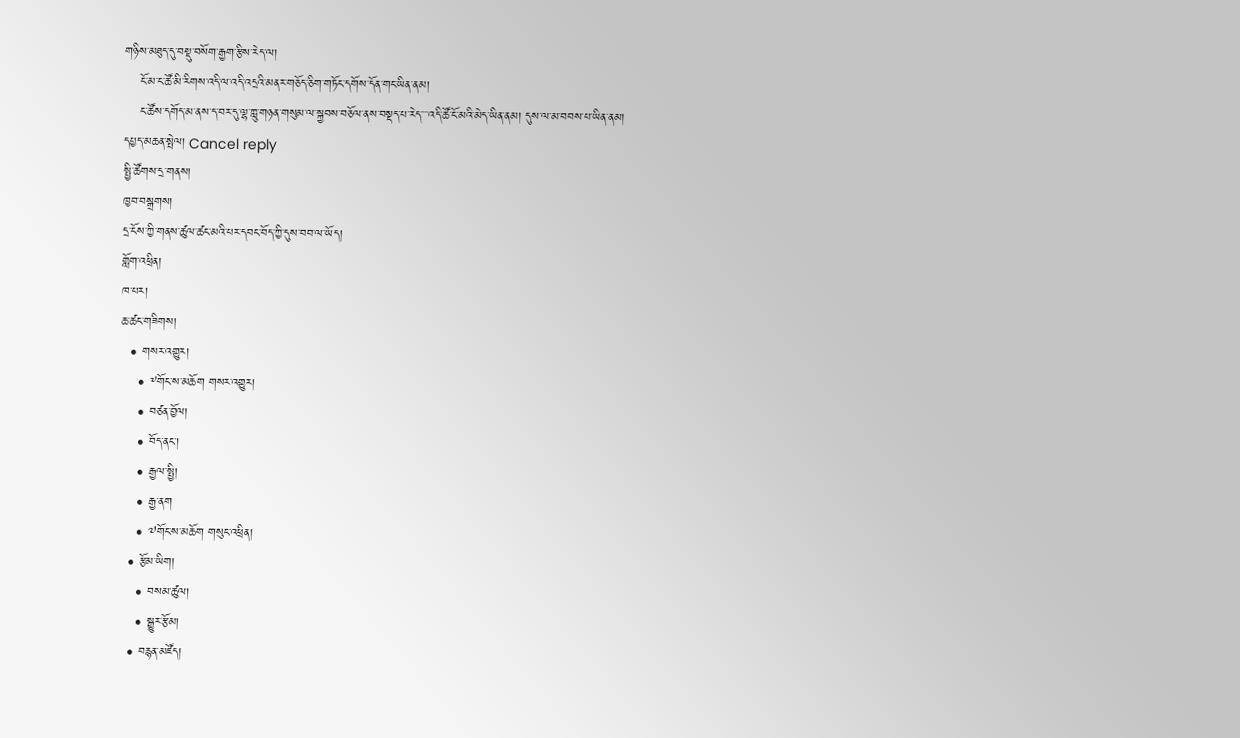གཉིས་མཐུད་དུ་བསྡུ་བསོག་རྒྱག་རྩིས་རེད་ལ།
    ངོ་མ་ང་ཚོ་མི་རིགས་འདི་ལ་འདི་འདྲའི་མནར་གཅོད་ཅིག་གཏོང་དགོས་དོན་གང་ཡིན་ནམ།
    ང་ཚོས་དགོད་མ་ནས་ད་བར་དུ་ལྷ་ཀླུ་གཉན་གསུམ་ལ་སྐྱབས་བཅོལ་ནས་བསྡད་པ་རེད་་་་འདི་ཚོ་ངོ་མའི་མེད་ཡིན་ནམ། དུས་ལ་མ་བབས་པ་ཡིན་ནམ།
དཔྱད་མཆན་སྤེལ། Cancel reply
སྤྱི་ཚོགས་དྲ་གནས།
ཁྱབ་བསྒྲགས།
དྲ་ངོས་ཀྱི་གནས་ཚུལ་ཚང་མའི་པར་དབང་བོད་ཀྱི་དུས་བབ་ལ་ཡོད།
གློག་འཕྲིན།
ཁ་པར།
ཆ་ཚང་གཟིགས།
  • གསར་འགྱུར།
    • ༸གོང་ས་མཆོག གསར་འགྱུར།
    • བཙན་བྱོལ།
    • བོད་ནང་།
    • རྒྱལ་སྤྱི།
    • རྒྱ་ནག
    • ༧གོང་ས་མཆོག གསུང་འཕྲིན།
  • རྩོམ་ཡིག།
    • བསམ་ཚུལ།
    • སྒྱུར་རྩོམ།
  • བརྙན་མཛོད།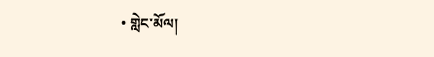• གླེང་མོལ།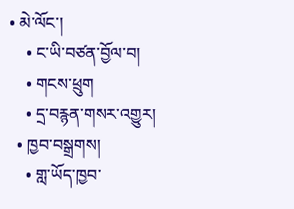• མེ་ལོང་།
    • ང་ཡི་བཙན་བྱོལ་བ།
    • གངས་ཕྲུག
    • དྲ་བརྙན་གསར་འགྱུར།
  • ཁྱབ་བསྒྲགས།
    • གླ་ཡོད་ཁྱབ་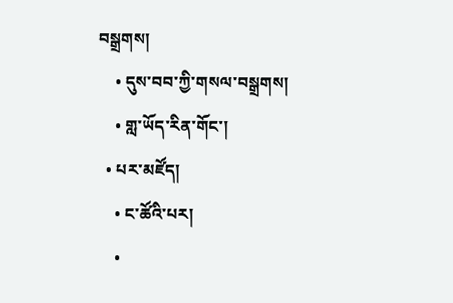བསྒྲགས།
    • དུས་བབ་ཀྱི་གསལ་བསྒྲགས།
    • གླ་ཡོད་རིན་གོང་།
  • པར་མཛོད།
    • ང་ཚོའི་པར།
    •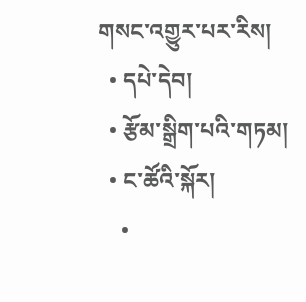གསང་འགྱུར་པར་རིས།
  • དཔེ་དེབ།
  • རྩོམ་སྒྲིག་པའི་གཏམ།
  • ང་ཚོའི་སྐོར།
    •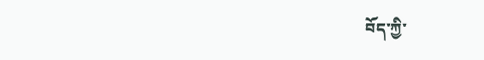བོད་ཀྱི་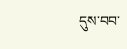དུས་བབ་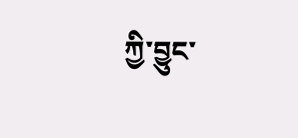ཀྱི་བྱུང་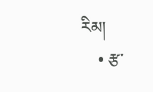རིམ།
    • རྩ་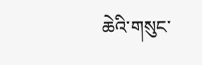ཆེའི་གསུང་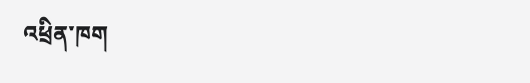འཕྲིན་ཁག